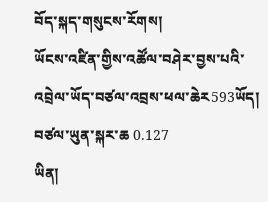བོད་སྐད་གསུངས་རོགས།
ཡོངས་འཛིན་གྱིས་འཚོལ་བཤེར་བྱས་པའི་འབྲེལ་ཡོད་བཙལ་འབྲས་ཕལ་ཆེར593ཡོད། བཙལ་ཡུན་སྐར་ཆ 0.127
ཡིན།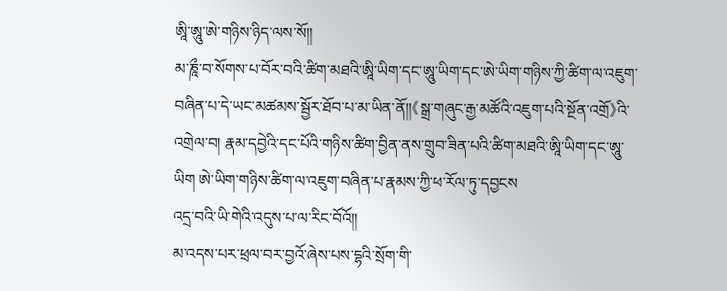ཨཱི་ཨཱུ་ཨེ་གཉིས་ཉིད་ལས་སོ།།
མ་ཎཱྀ་བ་སོགས་པ་བོར་བའི་ཚིག་མཐའི་ཨཱི་ཡིག་དང་ཨཱུ་ཡིག་དང་ཨེ་ཡིག་གཉིས་ཀྱི་ཚིག་ལ་འཇུག་བཞིན་པ་དེ་ཡང་མཚམས་སྦྱོར་ཐོབ་པ་མ་ཡིན་ནོ།།《སྒྲ་གཞུང་རྒྱ་མཚོའི་འཇུག་པའི་སྔོན་འགྲོ》འི་འགྲེལ་བ། རྣམ་དབྱེའི་དང་པོའི་གཉིས་ཚིག་བྱིན་ནས་གྲུབ་ཟིན་པའི་ཚིག་མཐའི་ཨཱི་ཡིག་དང་ཨཱུ་ཡིག ཨེ་ཡིག་གཉིས་ཚིག་ལ་འཇུག་བཞིན་པ་རྣམས་ཀྱི་ཕ་རོལ་ཏུ་དབྱངས
འདྲ་བའི་ཡི་གེའི་འདུས་པ་ལ་རིང་བོའོ།།
མ་འདས་པར་ཕྲལ་བར་བྱའོ་ཞེས་པས་དྷའི་སྲོག་གི་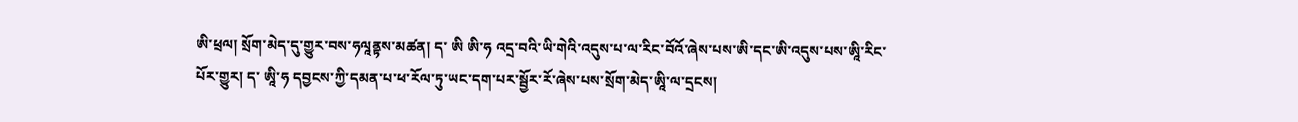ཨི་ཕྲལ། སྲོག་མེད་དུ་གྱུར་བས་ཧལཱནྟས་མཚན། ད་ ཨི ཨི་ཧ འདྲ་བའི་ཡི་གེའི་འདུས་པ་ལ་རིང་བོའོ་ཞེས་པས་ཨི་དང་ཨི་འདུས་པས་ཨཱི་རིང་པོར་གྱུར། ད་ ཨཱི་ཧ དབྱངས་ཀྱི་དམན་པ་ཕ་རོལ་ཏུ་ཡང་དག་པར་སྦྱོར་རོ་ཞེས་པས་སྲོག་མེད་ཨཱི་ལ་དྲངས།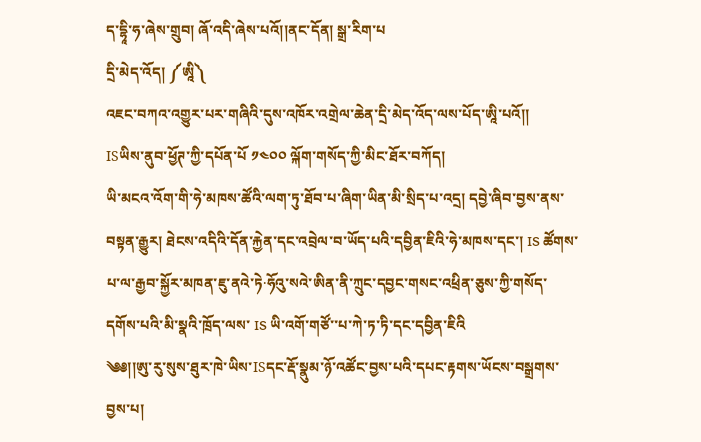ད་དྷཱི་ཧ་ཞེས་གྲུབ། ཞོ་འདི་ཞེས་པའོ།།ནང་དོན། སྒྲ་རིག་པ
དྲི་མེད་འོད། ༼ཨཱི༽
འཇང་བཀའ་འགྱུར་པར་གཞིའི་དུས་འཁོར་འགྲེལ་ཆེན་དྲི་མེད་འོད་ལས་པོད་ཨཱི་པའོ།།
ISཡིས་ནུབ་ཕྱོཊ་ཀྱི་དཔོན་པོ ༡༤༠༠ ལྐོག་གསོད་ཀྱི་མིང་ཐོར་བཀོད།
ཡི་མངའ་འོག་གི་ཧེ་མཁས་ཚོའི་ལག་ཏུ་ཐོབ་པ་ཞིག་ཡིན་མི་སྲིད་པ་འདྲ། དབྱེ་ཞིབ་བྱས་ནས་བསྟན་རྒྱུར། ཐེངས་འདིའི་དོན་རྐྱེན་དང་འབྲེལ་བ་ཡོད་པའི་དབྱིན་ཇིའི་ཧེ་མཁས་དང་། IS ཚོགས་པ་ལ་རྒྱབ་སྐྱོར་མཁན་ཇུ་ནའེ་ཏེ·ཧོའུ་སའེ་ཨིན་ནི་ཀྲུང་དབྱང་གསང་འཕྲིན་ཅུས་ཀྱི་གསོད་དགོས་པའི་མི་སྣའི་ཁྲོད་ལས་ IS ཡི་འགོ་གཙོ་་པ་ཀེ་ཏ་ཏི་དང་དབྱིན་ཇིའི
༄༅།།ཨུ་རུ་སུས་ཐུར་ཁེ་ཡིས་ISདང་རྡོ་སྣུམ་ཉོ་འཚོང་བྱས་པའི་དཔང་རྟགས་ཡོངས་བསྒྲགས་བྱས་པ།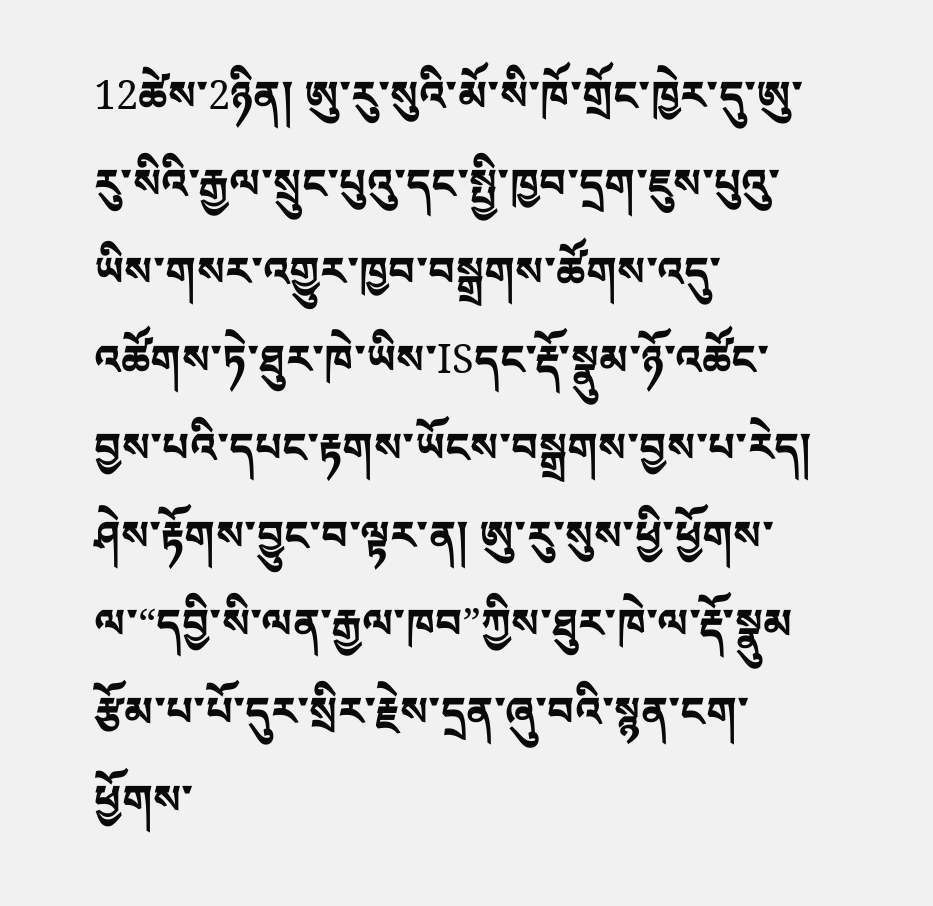12ཚེས་2ཉིན། ཨུ་རུ་སུའི་མོ་སི་ཁོ་གྲོང་ཁྱེར་དུ་ཨུ་རུ་སིའི་རྒྱལ་སྲུང་པུའུ་དང་སྤྱི་ཁྱབ་དྲག་ཇུས་པུའུ་ཡིས་གསར་འགྱུར་ཁྱབ་བསྒྲགས་ཚོགས་འདུ་འཚོགས་ཏེ་ཐུར་ཁེ་ཡིས་ISདང་རྡོ་སྣུམ་ཉོ་འཚོང་བྱས་པའི་དཔང་རྟགས་ཡོངས་བསྒྲགས་བྱས་པ་རེད། ཤེས་རྟོགས་བྱུང་བ་ལྟར་ན། ཨུ་རུ་སུས་ཕྱི་ཕྱོགས་ལ་“དབྱི་སི་ལན་རྒྱལ་ཁབ”ཀྱིས་ཐུར་ཁེ་ལ་རྡོ་སྣུམ
རྩོམ་པ་པོ་དུར་སྲིར་རྗེས་དྲན་ཞུ་བའི་སྙན་ངག་ཕྱོགས་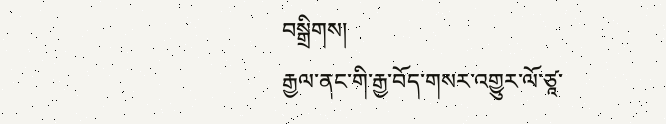བསྒྲིགས།
རྒྱལ་ནང་གི་རྒྱ་བོད་གསར་འགྱུར་ལོ་ཙཱ་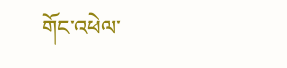གོང་འཕེལ་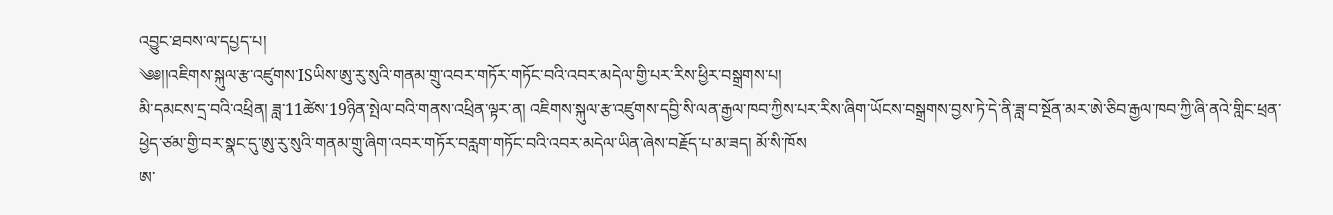འབྱུང་ཐབས་ལ་དཔྱད་པ།
༄༅།།འཇིགས་སྐུལ་རྩ་འཛུགས་ISཡིས་ཨུ་རུ་སུའི་གནམ་གྲུ་འབར་གཏོར་གཏོང་བའི་འབར་མདེལ་གྱི་པར་རིས་ཕྱིར་བསྒྲགས་པ།
མི་དམངས་དྲ་བའི་འཕྲིན། ཟླ་11ཚེས་19ཉིན་སྤེལ་བའི་གནས་འཕྲིན་ལྟར་ན། འཇིགས་སྐུལ་རྩ་འཛུགས་དབྱི་སི་ལན་རྒྱལ་ཁབ་ཀྱིས་པར་རིས་ཞིག་ཡོངས་བསྒྲགས་བྱས་ཏེ་དེ་ནི་ཟླ་བ་སྔོན་མར་ཨེ་ཅིབ་རྒྱལ་ཁབ་ཀྱི་ཞི་ནའེ་གླིང་ཕྲན་ཕྱེད་ཙམ་གྱི་བར་སྣང་དུ་ཨུ་རུ་སུའི་གནམ་གྲུ་ཞིག་འབར་གཏོར་བརླག་གཏོང་བའི་འབར་མདེལ་ཡིན་ཞེས་བརྗོད་པ་མ་ཟད། མོ་སི་ཁོས
ཨ་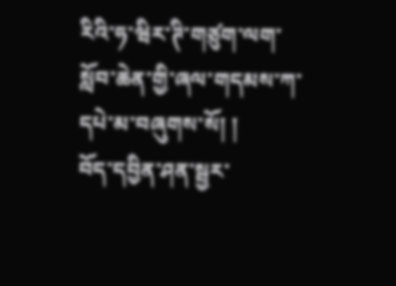རིའི་ཧ་ཝིར་ཊི་གཙུག་ལག་སློབ་ཆེན་གྱི་ཞལ་གདམས་ཀ་དཔེ་མ་བཞུགས་སོ། །
བོད་དབྱིན་ཤན་སྦྱར་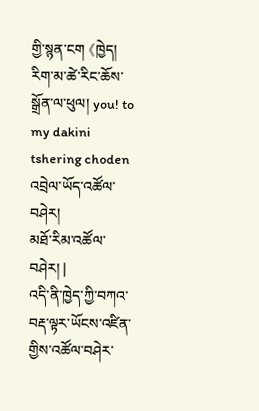གྱི་སྙན་ངག 《ཁྱེད། རིག་མ་ཚེ་རིང་ཆོས་སྒྲོན་ལ་ཕུལ། you! to my dakini tshering choden
འབྲེལ་ཡོད་འཚོལ་བཤེར།
མཐོ་རིམ་འཚོལ་བཤེར། |
འདི་ནི་ཁྱེད་ཀྱི་བཀའ་བརྡ་ལྟར་ཡོངས་འཛིན་གྱིས་འཚོལ་བཤེར་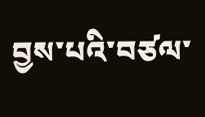བྱས་པའི་བཙལ་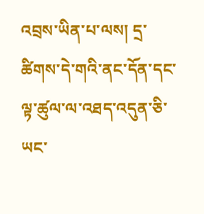འབྲས་ཡིན་པ་ལས། དྲ་ཚིགས་དེ་གའི་ནང་དོན་དང་ལྟ་ཚུལ་ལ་འཐད་འདུན་ཅི་ཡང་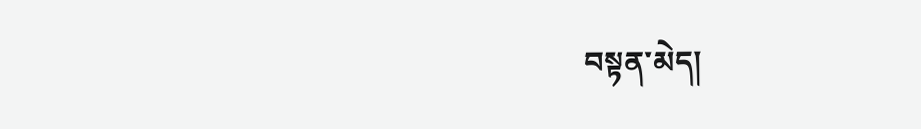བསྟན་མེད།